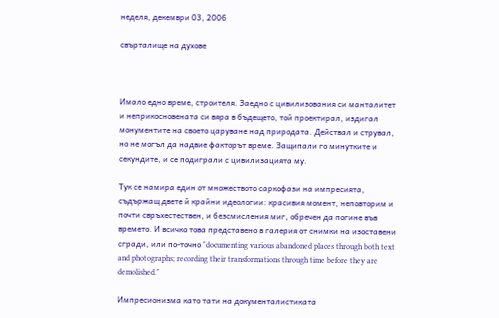неделя, декември 03, 2006

свърталище на духове



Имало едно време, строителя. Заедно с цивилизования си манталитет и неприкосновената си вяра в бъдещето, той проектирал, издигал монументите на своето царуване над природата. Действал и струвал, но не могъл да надвие факторът време. Защипали го минутките и секундите, и се подиграли с цивилизацията му.

Тук се намира един от множеството саркофази на импресията, съдържащ двете й крайни идеологии: красивия момент, неповторим и почти свръхестествен, и безсмисления миг, обречен да погине във времето. И всичко това представено в галерия от снимки на изоставени сгради, или по-точно "documenting various abandoned places through both text and photographs; recording their transformations through time before they are demolished."

Импресионизма като тати на документалистиката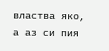властва яко, а аз си пия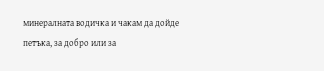минералната водичка и чакам да дойде петъка, за добро или за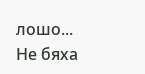лошо... Не бяха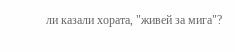ли казали хората, "живей за мига"?